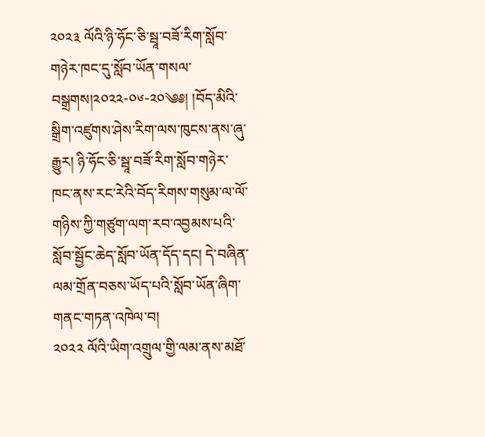༢༠༢༣ ལོའི་ཉི་ཧོང་ཅི་སྦཱ་བཟོ་རིག་སློབ་གཉེར་ཁང་དུ་སློབ་ཡོན་གསལ་བསྒྲགས།༢༠༢༢-༠༦-༢༠༄༅། །བོད་མིའི་སྒྲིག་འཛུགས་ཤེས་རིག་ལས་ཁུངས་ནས་ཞུ་རྒྱུར། ཉི་ཧོང་ཅི་སྦཱ་བཟོ་རིག་སློབ་གཉེར་ཁང་ནས་རང་རེའི་བོད་རིགས་གསུམ་ལ་ལོ་གཉིས་ཀྱི་གཙུག་ལག་རབ་འབྱམས་པའི་སློབ་སྦྱོང་ཆེད་སློབ་ཡོན་དོད་དང། དེ་བཞིན་ལམ་གྲོན་བཅས་ཡོད་པའི་སློབ་ཡོན་ཞིག་གནང་གཏན་འཁེལ་བ།
༢༠༢༢ ལོའི་ཡིག་འགྲུལ་གྱི་ལམ་ནས་མཐོ་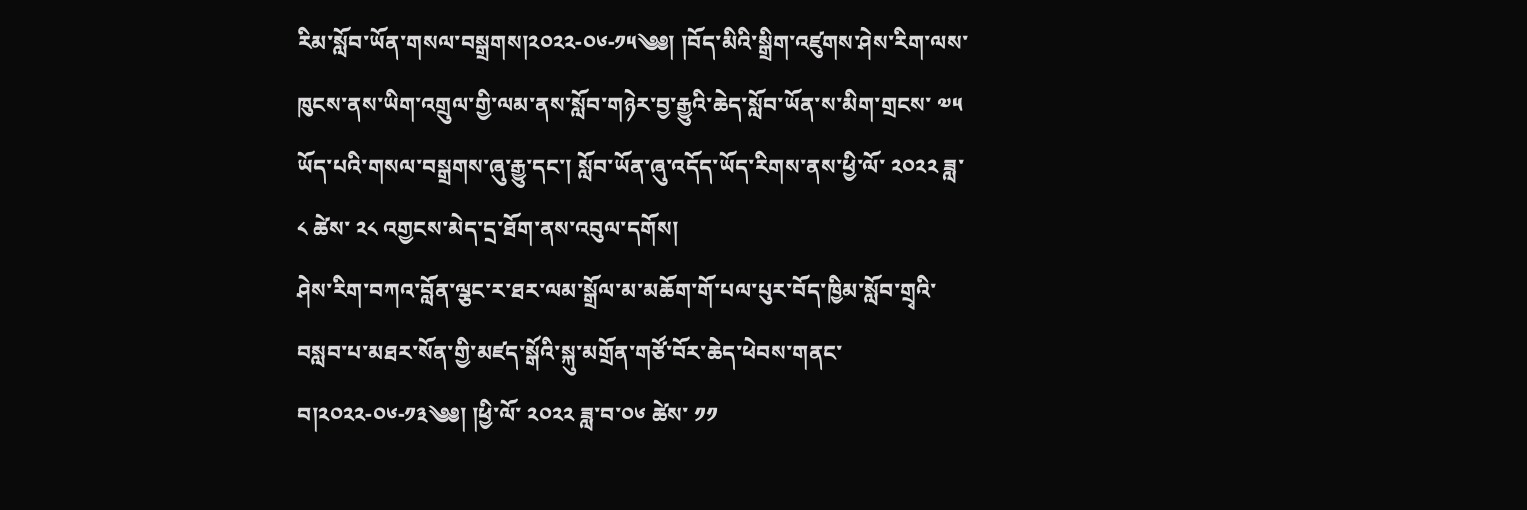རིམ་སློབ་ཡོན་གསལ་བསྒྲགས།༢༠༢༢-༠༦-༡༥༄༅། །བོད་མིའི་སྒྲིག་འཛུགས་ཤེས་རིག་ལས་ཁུངས་ནས་ཡིག་འགྲུལ་གྱི་ལམ་ནས་སློབ་གཉེར་བྱ་རྒྱུའི་ཆེད་སློབ་ཡོན་ས་མིག་གྲངས་ ༧༥ ཡོད་པའི་གསལ་བསྒྲགས་ཞུ་རྒྱུ་དང་། སློབ་ཡོན་ཞུ་འདོད་ཡོད་རིགས་ནས་ཕྱི་ལོ་ ༢༠༢༢ ཟླ་ ༨ ཚེས་ ༢༨ འགྱངས་མེད་དྲ་ཐོག་ནས་འབུལ་དགོས།
ཤེས་རིག་བཀའ་བློན་ལྕང་ར་ཐར་ལམ་སྒྲོལ་མ་མཆོག་གོ་པལ་པུར་བོད་ཁྱིམ་སློབ་གྲྭའི་བསླབ་པ་མཐར་སོན་གྱི་མཛད་སྒོའི་སྐུ་མགྲོན་གཙོ་བོར་ཆེད་ཕེབས་གནང་བ།༢༠༢༢-༠༦-༡༣༄༅། །ཕྱི་ལོ་ ༢༠༢༢ ཟླ་བ་༠༦ ཚེས་ ༡༡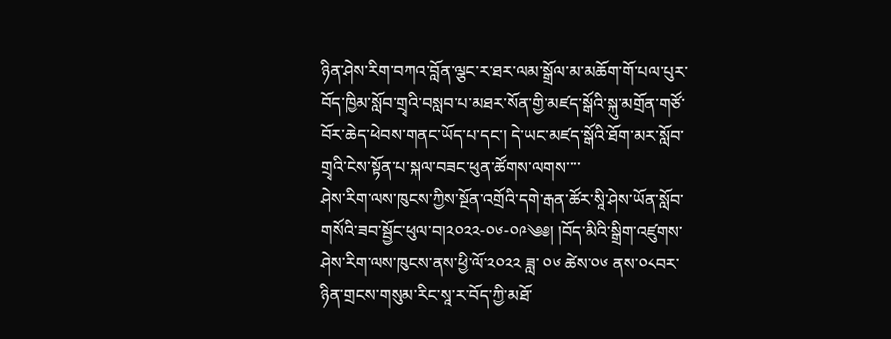ཉིན་ཤེས་རིག་བཀའ་བློན་ལྕང་ར་ཐར་ལམ་སྒྲོལ་མ་མཆོག་གོ་པལ་པུར་བོད་ཁྱིམ་སློབ་གྲྭའི་བསླབ་པ་མཐར་སོན་གྱི་མཛད་སྒོའི་སྐུ་མགྲོན་གཙོ་བོར་ཆེད་ཕེབས་གནང་ཡོད་པ་དང་། དེ་ཡང་མཛད་སྒོའི་ཐོག་མར་སློབ་གྲྭའི་ངེས་སྟོན་པ་སྐལ་བཟང་ཕུན་ཚོགས་ལགས་་་་
ཤེས་རིག་ལས་ཁུངས་ཀྱིས་སྔོན་འགྲོའི་དགེ་རྒན་ཚོར་སཱི་ཤེས་ཡོན་སློབ་གསོའི་ཟབ་སྦྱོང་ཕུལ་བ།༢༠༢༢-༠༦-༠༩༄༅། །བོད་མིའི་སྒྲིག་འཛུགས་ཤེས་རིག་ལས་ཁུངས་ནས་ཕྱི་ལོ་༢༠༢༢ ཟླ་ ༠༦ ཚེས་༠༦ ནས་༠༨བར་ཉིན་གྲངས་གསུམ་རིང་སཱ་ར་བོད་ཀྱི་མཐོ་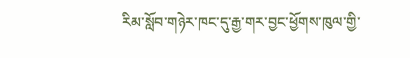རིམ་སློབ་གཉེར་ཁང་དུ་རྒྱ་གར་བྱང་ཕྱོགས་ཁུལ་གྱི་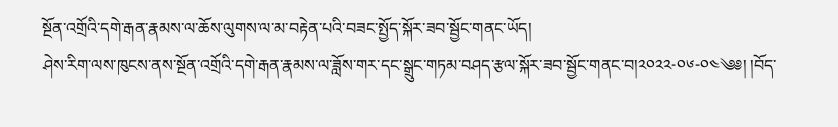སྔོན་འགྲོའི་དགེ་རྒན་རྣམས་ལ་ཆོས་ལུགས་ལ་མ་བརྟེན་པའི་བཟང་སྤྱོད་སྐོར་ཟབ་སྦྱོང་གནང་ཡོད།
ཤེས་རིག་ལས་ཁུངས་ནས་སྔོན་འགྲོའི་དགེ་རྒན་རྣམས་ལ་ཟློས་གར་དང་སྒྲུང་གཏམ་བཤད་རྩལ་སྐོར་ཟབ་སྦྱོང་གནང་བ།༢༠༢༢-༠༦-༠༤༄༅། །བོད་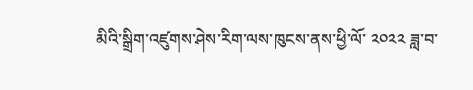མིའི་སྒྲིག་འཛུགས་ཤེས་རིག་ལས་ཁུངས་ནས་ཕྱི་ལོ་ ༢༠༢༢ ཟླ་བ་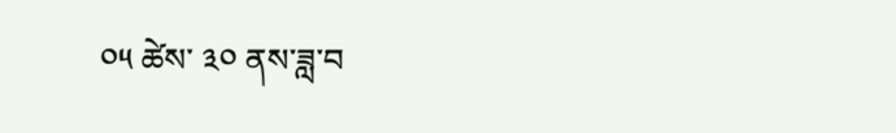༠༥ ཚེས་ ༣༠ ནས་ཟླ་བ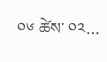༠༦ ཚེས་ ༠༢…